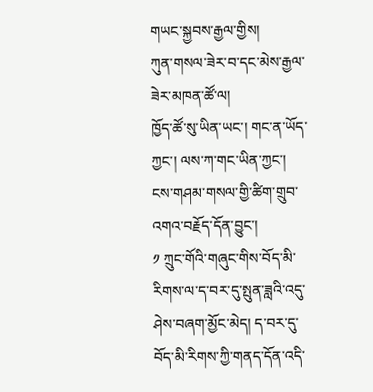གཡང་སྐྱབས་རྒྱལ་གྱིས།
ཀུན་གསལ་ཟེར་བ་དང་མེས་རྒྱལ་ཟེར་མཁན་ཚོ་ལ།
ཁྱོད་ཚོ་སུ་ཡིན་ཡང་། གང་ན་ཡོད་ཀྱང་། ལས་ཀ་གང་ཡིན་ཀྱང་། ངས་གཤམ་གསལ་གྱི་ཚིག་གྲུབ་འགའ་བརྗོད་དོན་བྱུང་།
༡ ཀྲུང་གོའི་གཞུང་གིས་བོད་མི་རིགས་ལ་ད་བར་དུ་སྤུན་ཟླའི་འདུ་ཤེས་བཞག་མྱོང་མེད། ད་བར་དུ་བོད་མི་རིགས་ཀྱི་གནད་དོན་འདི་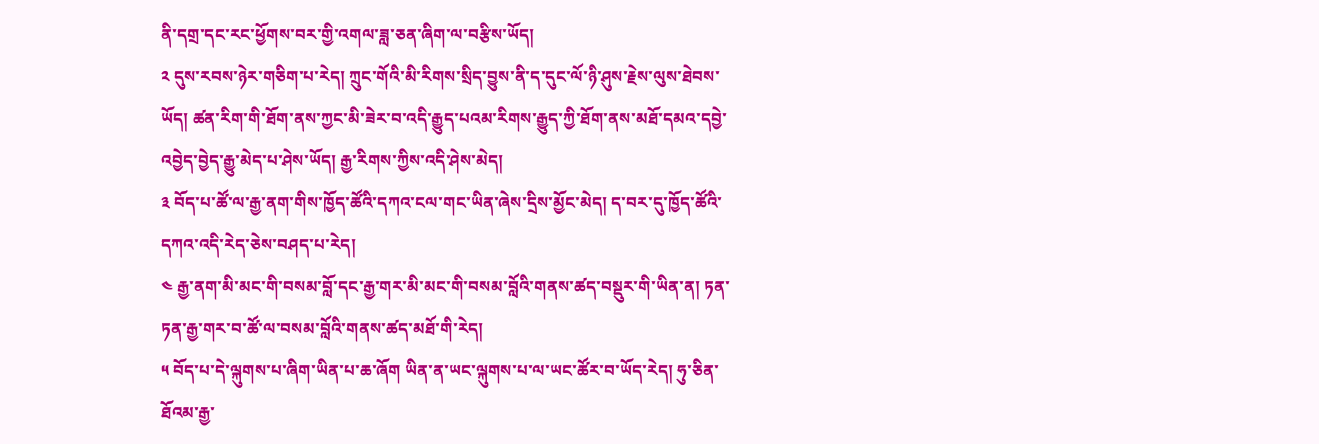ནི་དགྲ་དང་རང་ཕྱོགས་བར་གྱི་འགལ་ཟླ་ཅན་ཞིག་ལ་བརྩིས་ཡོད།
༢ དུས་རབས་ཉེར་གཅིག་པ་རེད། ཀྲུང་གོའི་མི་རིགས་སྲིད་བྱུས་ནི་ད་དུང་ལོ་ཉི་ཤུས་རྗེས་ལུས་ཐེབས་ཡོད། ཚན་རིག་གི་ཐོག་ནས་ཀྱང་མི་ཟེར་བ་འདི་རྒྱུད་པའམ་རིགས་རྒྱུད་ཀྱི་ཐོག་ནས་མཐོ་དམའ་དབྱེ་འབྱེད་བྱེད་རྒྱུ་མེད་པ་ཤེས་ཡོད། རྒྱ་རིགས་ཀྱིས་འདི་ཤེས་མེད།
༣ བོད་པ་ཚོ་ལ་རྒྱ་ནག་གིས་ཁྱོད་ཚོའི་དཀའ་ངལ་གང་ཡིན་ཞེས་དྲིས་མྱོང་མེད། ད་བར་དུ་ཁྱོད་ཚོའི་དཀའ་འདི་རེད་ཅེས་བཤད་པ་རེད།
༤ རྒྱ་ནག་མི་མང་གི་བསམ་བློ་དང་རྒྱ་གར་མི་མང་གི་བསམ་བློའི་གནས་ཚད་བསྡུར་གི་ཡིན་ན། ཏན་ཏན་རྒྱ་གར་བ་ཚོ་ལ་བསམ་བློའི་གནས་ཚད་མཐོ་གི་རེད།
༥ བོད་པ་དེ་ལྐུགས་པ་ཞིག་ཡིན་པ་ཆ་ཞོག ཡིན་ན་ཡང་ལྐུགས་པ་ལ་ཡང་ཚོར་བ་ཡོད་རེད། ཧུ་ཅིན་ཐོའམ་རྒྱ་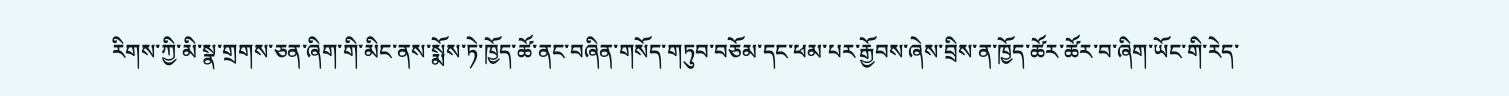རིགས་ཀྱི་མི་སྣ་གྲགས་ཅན་ཞིག་གི་མིང་ནས་སྨོས་ཏེ་ཁྱོད་ཚོ་ནང་བཞིན་གསོད་གཏུབ་བཅོམ་དང་ཕམ་པར་རྒྱོབས་ཞེས་བྲིས་ན་ཁྱོད་ཚོར་ཚོར་བ་ཞིག་ཡོང་གི་རེད་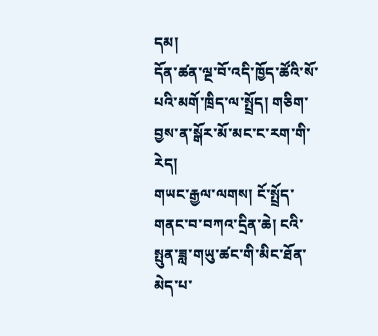དམ།
དོན་ཚན་ལྔ་བོ་འདི་ཁྱོད་ཚོའི་སོ་པའི་མགོ་ཁྲིད་ལ་སྤྲོད། གཅིག་བྱས་ན་སྒོར་མོ་མང་ང་རག་གི་རེད།
གཡང་རྒྱལ་ལགས། ངོ་སྤྲོད་གནང་བ་བཀའ་དྲིན་ཆེ། ངའི་སྤུན་ཟླ་གཡུ་ཚང་གི་མིང་ཐོན་མེད་པ་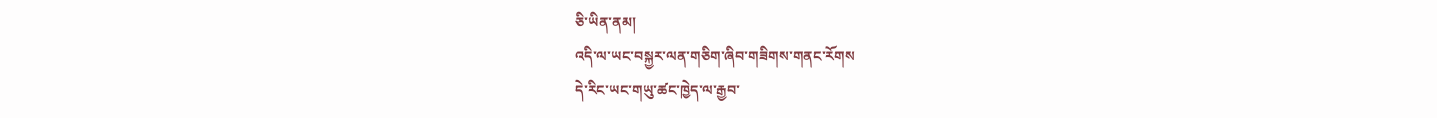ཅི་ཡིན་ནམ།
འདི་ལ་ཡང་བསྐྱར་ལན་གཅིག་ཞིབ་གཟིགས་གནང་རོགས
དེ་རིང་ཡང་གཡུ་ཚང་ཁྱེད་ལ་རྒྱབ་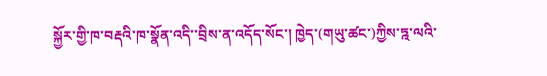སྐྱོར་གྱི་ཁ་བརྡའི་ཁ་སྣོན་འདི་་བྲིས་ན་འདོད་སོང་། ཁྱེད་(གཡུ་ཚང་)ཀྱིས་ཏྰ་ལའི་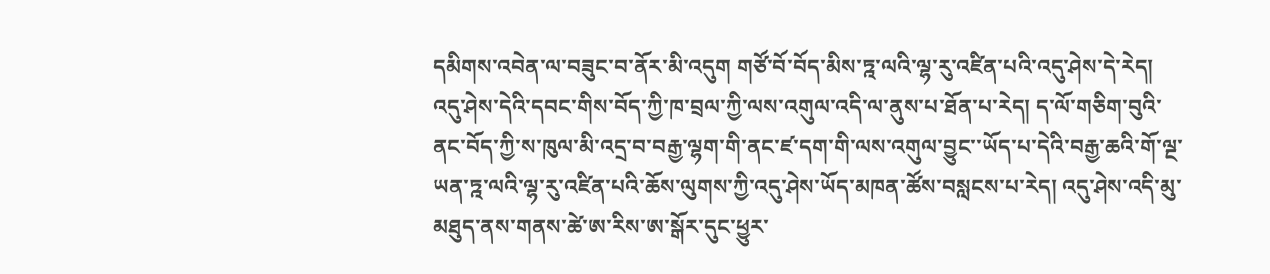དམིགས་འབེན་ལ་བཟུང་བ་ནོར་མི་འདུག གཙོ་བོ་བོད་མིས་ཏྰ་ལའི་ལྷ་རུ་འཛིན་པའི་འདུ་ཤེས་དེ་རེད། འདུ་ཤེས་དེའི་དབང་གིས་བོད་ཀྱི་ཁ་བྲལ་ཀྱི་ལས་འགུལ་འདི་ལ་ནུས་པ་ཐོན་པ་རེད། ད་ལོ་གཅིག་བུའི་ནང་བོད་ཀྱི་ས་ཁུལ་མི་འདྲ་བ་བརྒྱ་ལྷག་གི་ནང་ཛ་དག་གི་ལས་འགུལ་བྱུང་་ཡོད་པ་དེའི་བརྒྱ་ཆའི་གོ་ལྔ་ཡན་ཏྰ་ལའི་ལྷ་རུ་འཛིན་པའི་ཆོས་ལུགས་ཀྱི་འདུ་ཤེས་ཡོད་མཁན་ཚོས་བསླངས་པ་རེད། འདུ་ཤེས་འདི་མུ་མཐུད་ནས་གནས་ཚེ་ཨ་རིས་ཨ་སྒོར་དུང་ཕྱུར་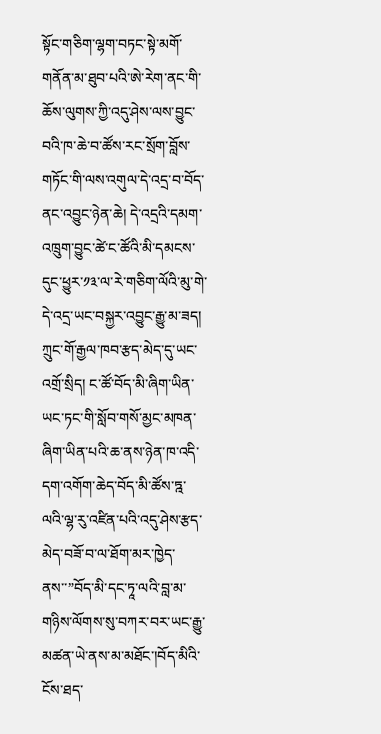སྟོང་གཅིག་ལྷག་བཏང་སྟེ་མགོ་གནོན་མ་ཐུབ་པའི་ཨེ་རེག་ནང་གི་ཆོས་ལུགས་ཀྱི་འདུ་ཤེས་ལས་བྱུང་བའི་ཁ་ཆེ་བ་ཚོས་རང་སྲོག་བློས་གཏོང་གི་ལས་འགུལ་དེ་འདྲ་བ་བོད་ནང་འབྱུང་ཉེན་ཆེ། དེ་འདྲའི་དམག་འཁྲུག་བྱུང་ཚེ་ང་ཚོའི་མི་དམངས་དུང་ཕྱུར་༡༣་ལ་རེ་གཅིག་ལོའི་མུ་གེ་དེ་འདྲ་ཡང་བསྐྱར་འབྱུང་རྒྱུ་མ་ཟད། ཀྲུང་གོ་རྒྱལ་ཁབ་རྩད་མེད་དུ་ཡང་འགྲོ་སྲིད། ང་ཚོ་བོད་མི་ཞིག་ཡིན་ཡང་ཏང་གི་སློབ་གསོ་མྱང་མཁན་ཞིག་ཡིན་པའི་ཆ་ནས་ཉེན་ཁ་འདི་དག་འགོག་ཆེད་བོད་མི་ཚོས་ཏྰ་ལའི་ལྷ་རུ་འཛིན་པའི་འདུ་ཤེས་རྩད་མེད་བཟོ་བ་ལ་ཐོག་མར་ཁྱེད་ནས་་”བོད་མི་དང་ཏཱ་ལའི་བླ་མ་གཉིས་ལོགས་སུ་བཀར་བར་ཡང་རྒྱུ་མཚན་ཡེ་ནས་མ་མཐོང་།བོད་མིའི་ངོས་ཐད་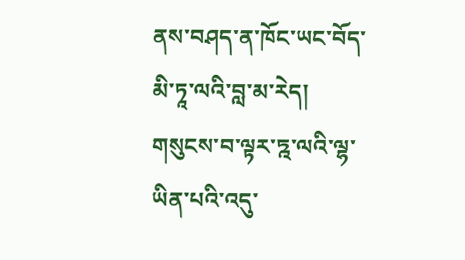ནས་བཤད་ན་ཁོང་ཡང་བོད་མི་ཏཱ་ལའི་བླ་མ་རེད། གསུངས་བ་ལྟར་ཏྰ་ལའི་ལྷ་ཡིན་པའི་འདུ་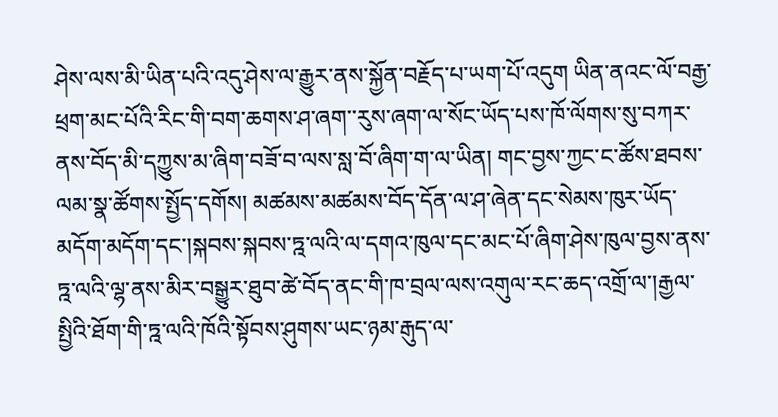ཤེས་ལས་མི་ཡིན་པའི་འདུ་ཤེས་ལ་རྒྱུར་ནས་སྐྱོན་བརྗོད་པ་ཡག་པོ་འདུག ཡིན་ནའང་ལོ་བརྒྱ་ཕྲག་མང་པོའི་རིང་གི་བག་ཆགས་ཤ་ཞག་་རུས་ཞག་ལ་སོང་ཡོད་པས་ཁོ་ལོགས་སུ་བཀར་ནས་བོད་མི་དཀྱུས་མ་ཞིག་བཟོ་བ་ལས་སླ་བོ་ཞིག་ག་ལ་ཡིན། གང་བྱས་ཀྱང་ང་ཚོས་ཐབས་ལམ་སྣ་ཚོགས་སྤྱོད་དགོས། མཚམས་མཚམས་བོད་དོན་ལ་ཤ་ཞེན་དང་སེམས་ཁུར་ཡོད་མདོག་མདོག་དང་།སྐབས་སྐབས་ཏྰ་ལའི་ལ་དགའ་ཁུལ་དང་མང་པོ་ཞིག་ཤེས་ཁུལ་བྱས་ནས་ཏྰ་ལའི་ལྷ་ནས་མིར་བསྒྱུར་ཐུབ་ཚེ་བོད་ནང་གི་ཁ་བྲལ་ལས་འགུལ་རང་ཆད་འགྲོ་ལ་།རྒྱལ་སྤྱིའི་ཐོག་གི་ཏྰ་ལའི་ཁོའི་སྟོབས་ཤུགས་ཡང་ཉམ་རྒུད་ལ་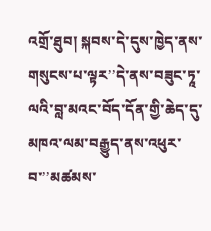འགྲོ་ཐུབ། སྐབས་དེ་དུས་ཁྱེད་ནས་གསུངས་པ་ལྟར’’དེ་ནས་བཟུང་ཏཱ་ལའི་བླ་མའང་བོད་དོན་གྱི་ཆེད་དུ་མཁའ་ལམ་བརྒྱུད་ནས་འཕུར་བ་’’མཚམས་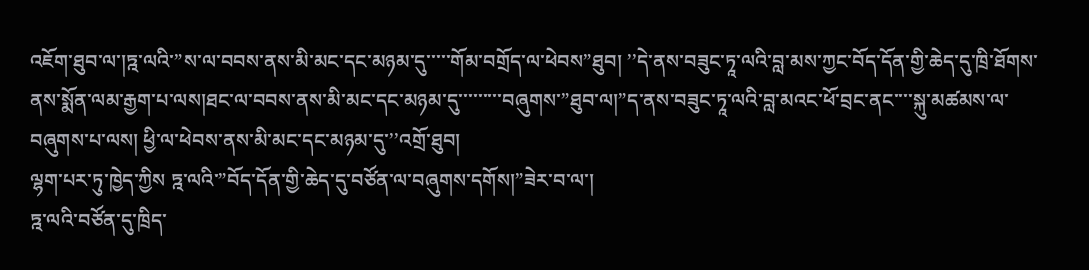འཇོག་ཐུབ་ལ་།ཏྰ་ལའི་”ས་ལ་བབས་ནས་མི་མང་དང་མཉམ་དུ་་་་་གོམ་བགྲོད་ལ་ཕེབས”ཐུབ། ’’དེ་ནས་བཟུང་ཏཱ་ལའི་བླ་མས་ཀྱང་བོད་དོན་གྱི་ཆེད་དུ་ཁྲི་ཐོགས་ནས་སྨོན་ལམ་རྒྱག་པ་ལས།ཐང་ལ་བབས་ནས་མི་མང་དང་མཉམ་དུ་་་་་་་་་བཞུགས་”ཐུབ་ལ།”ད་ནས་བཟུང་ཏཱ་ལའི་བླ་མའང་ཕོ་བྲང་ནང་་་་སྐུ་མཚམས་ལ་བཞུགས་པ་ལས། ཕྱི་ལ་ཕེབས་ནས་མི་མང་དང་མཉམ་དུ་’’འགྲོ་ཐུབ།
ལྷག་པར་ཏུ་ཁྱེད་ཀྱིས ཏྰ་ལའི་”བོད་དོན་གྱི་ཆེད་དུ་བཙོན་ལ་བཞུགས་དགོས།”ཟེར་བ་ལ་།
ཏྰ་ལའི་བཙོན་དུ་ཁྲིད་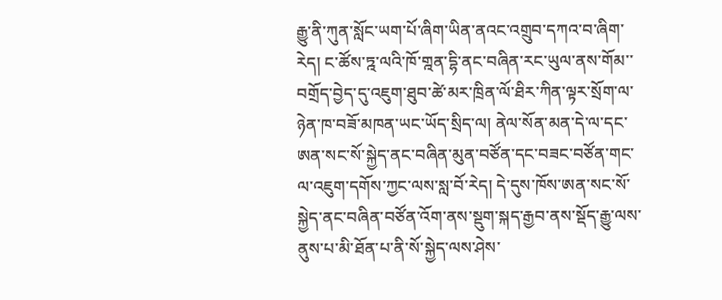རྒྱུ་ནི་ཀུན་སློང་ཡག་པོ་ཞིག་ཡིན་ནའང་འགྲུབ་དཀའ་བ་ཞིག་རེད། ང་ཚོས་ཏྰ་ལའི་ཁོ་གྰན་དྷི་ནང་བཞིན་རང་ཡུལ་ནས་གོམ་་བགྲོད་བྱེད་དུ་འཇུག་ཐུབ་ཚེ་མར་ཁྲིན་ལོ་ཐིར་ཀིན་ལྟར་སྲོག་ལ་ཉེན་ཁ་བཟོ་མཁན་ཡང་ཡོད་སྲིད་ལ། ནེལ་སོན་མན་དེ་ལ་དང་ཨན་སང་སོ་སྐྱེད་ནང་བཞིན་མུན་བཙོན་དང་བཟང་བཙོན་གང་ལ་འཇུག་དགོས་ཀྱང་ལས་སླ་བོ་རེད། དེ་དུས་ཁོས་ཨན་སང་སོ་སྐྱེད་ནང་བཞིན་བཙོན་འོག་ནས་སྡུག་སྐད་རྒྱབ་ནས་སྡོད་རྒྱུ་ལས་ནུས་པ་མི་ཐོན་པ་ནི་སོ་སྐྱེད་ལས་ཤེས་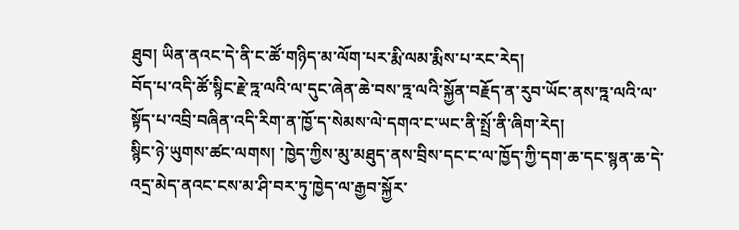ཐུབ། ཡིན་ནའང་དེ་ནི་ང་ཚོ་གཉིད་མ་ལོག་པར་རྨི་ལམ་རྨིས་པ་རང་རེད།
བོད་པ་འདི་ཚོ་སྙིང་རྗེ་ཏྰ་ལའི་ལ་དུང་ཞེན་ཆེ་བས་ཏྰ་ལའི་སྐྱོན་བརྗོད་ན་རུབ་ཡོང་ནས་ཏྰ་ལའི་ལ་སྟོད་པ་འབྲི་བཞིན་འདི་རིག་ན་ཁྱོ་ད་སེམས་ལེ་དགའ་ང་ཡང་ནི་སྤྲོ་ནི་ཞིག་རེད།
སྙིང་ཉེ་ཡུགས་ཚང་ལགས། ་ཁྱེད་ཀྱིས་མུ་མཐུད་ནས་བྲིས་དང་ང་ལ་ཁྱོད་ཀྱི་དག་ཆ་དང་སྙན་ཆ་དེ་འདྲ་མེད་ནའང་ངས་མ་ཤི་བར་ཏུ་ཁྱེད་ལ་རྒྱབ་སྐྱོར་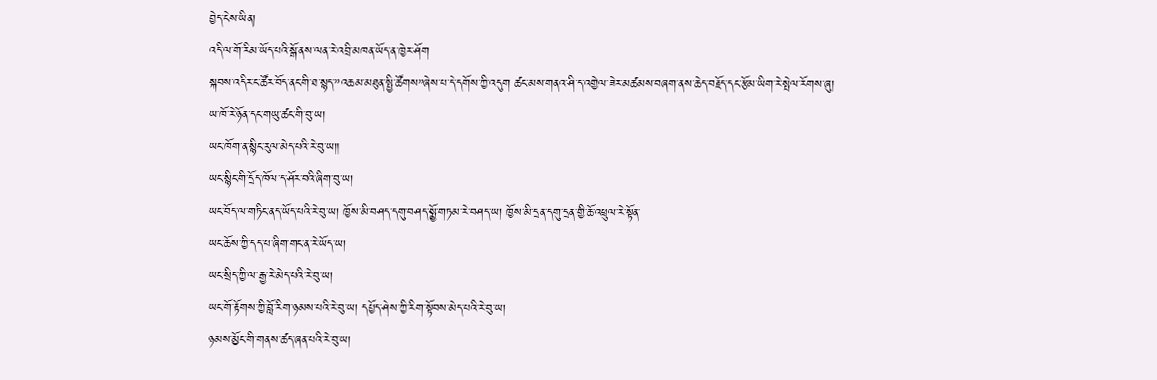བྱེད་ངེས་ཡིན།
འདི་ལ་གོ་རིམ་ཡོད་པའི་སྒོ་ནས་ལན་རེ་འབྲི་མཁན་ཡོད་ན་ཁྱེར་ཤོག
སྐབས་འདིར་ང་ཚོར་བོད་ནང་གི་ཐ་སྙད་”འཆམ་མཐུན་སྤྱི་ཚོགས”ཞེས་པ་དེ་དགོས་ཀྱི་འདུག ཚང་མས་གནའ་ཤི་ད་འགྱེལ་ཟེར་མཚམས་བཞག་ནས་ཆེད་བརྗོད་དང་རྩོམ་ཡིག་རེ་སྤེལ་རོགས་ཞུ།
ཡ་ཁོ་རེ་ཉོན་དང་གཡུ་ཚང་གི་བུ་ཡ།
ཡང་ཁོག་ན་སྙིང་རུལ་མེད་པའི་རེ་བུ་ཡ༎
ཡང་སྙིང་གི་དྲོད་ཁོལ་ད་ཤོར་བའི་ཞིག་བུ་ཡ།
ཡང་བོད་ལ་གཏིང་ནད་ཡོད་པའི་རེ་བུ་ཡ། ཁྱོས་མི་བཤད་དགུ་བཤད་སྨྱོ་གཏམ་རེ་བཤད་ཡ། ཁྱོས་མི་དྲན་དགུ་དྲན་གྱི་ཆོ་འཕྲུལ་རེ་སྟོན་
ཡང་ཆོས་ཀྱི་དད་པ་ཞིག་གང་ན་རེ་ཡོད་ཡ།
ཡང་སྲིད་ཀྱི་ལ་རྒྱ་རེ་མེད་པའི་རེ་བུ་ཡ།
ཡང་གོ་རྟོགས་ཀྱི་བློ་རིག་ཉམས་པའི་རེ་བུ་ཡ། དཔྱོད་ཤེས་ཀྱི་རིག་སྟོབས་མེད་པའི་རེ་བུ་ཡ།
ཉམས་མྱོང་གི་གནས་ཚད་ཞན་པའི་རེ་བུ་ཡ།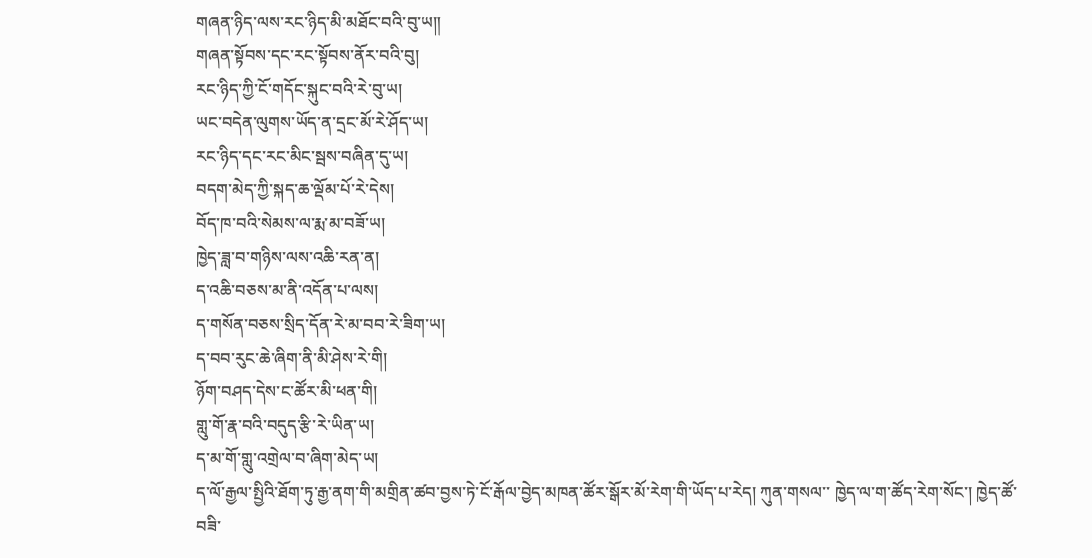གཞན་ཉིད་ལས་རང་ཉིད་མི་མཐོང་བའི་བུ་ཡ༎
གཞན་སྟོབས་དང་རང་སྟོབས་ནོར་བའི་བུ།
རང་ཉིད་ཀྱི་ངོ་གདོང་སྐུང་བའི་རེ་བུ་ཡ།
ཡང་བདེན་ལུགས་ཡོད་ན་དྲང་མོ་རེ་ཤོད་ཡ།
རང་ཉིད་དང་རང་མིང་སྦས་བཞིན་དུ་ཡ།
བདག་མེད་ཀྱི་སྐད་ཆ་ལྡོམ་པོ་རེ་དེས།
བོད་ཁ་བའི་སེམས་ལ་རྨ་མ་བཟོ་ཡ།
ཁྱེད་ཟླ་བ་གཉིས་ལས་འཆི་རན་ན།
ད་འཆི་བཅས་མ་ནི་འདོན་པ་ལས།
ད་གསོན་བཅས་སྲིད་དོན་རེ་མ་བབ་རེ་ཟིག་ཡ།
ད་བབ་རུང་ཆེ་ཞིག་ནི་མི་ཤེས་རེ་གི།
ཉོག་བཤད་དེས་ང་ཚོར་མི་ཕན་གི།
གླུ་གོ་རྣ་བའི་བདུད་རྩི་རེ་ཡིན་ཡ།
ད་མ་གོ་གླུ་འགྲེལ་བ་ཞིག་མེད་ཡ།
ད་ལོ་རྒྱལ་སྤྱིའི་ཐོག་ཏུ་རྒྱ་ནག་གི་མགྲིན་ཚབ་བྱས་ཏེ་ངོ་རྒོལ་བྱེད་མཁན་ཚོར་སྒོར་མོ་རེག་གི་ཡོད་པ་རེད། ཀུན་གསལ་་ ཁྱེད་ལ་ག་ཚོད་རེག་སོང་། ཁྱེད་ཚོ་བཟི་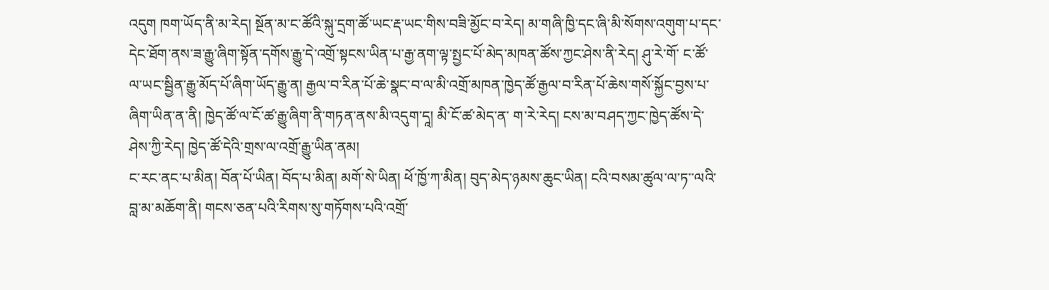འདུག ཁག་ཡོད་ནི་མ་རེད། སྔོན་མ་ང་ཚོའི་སྐུ་དྲག་ཚོ་ཡང་རྡ་ཡང་གིས་བཟི་མྱོང་བ་རེད། མ་གཞི་ཁྱི་དང་ཞི་མི་སོགས་འགུག་པ་དང་དེང་ཐོག་ནས་ཟ་རྒྱུ་ཞིག་སྟོན་དགོས་རྒྱུ་དེ་འགྲོ་སྟངས་ཡིན་པ་རྒྱ་ནག་ལྟ་སྤྱང་པོ་མེད་མཁན་ཚོས་ཀྱང་ཤེས་ནི་རེད། ཤུ་རེ་གོ་ ང་ཚོ་ལ་ཡང་སྦྱིན་རྒྱུ་མོད་པོ་ཞིག་ཡོད་རྒྱུ་ན། རྒྱལ་བ་རིན་པོ་ཆེ་སྣང་བ་ལ་མི་འགྲོ་མཁན་ཁྱེད་ཚོ་རྒྱལ་བ་རིན་པོ་ཆེས་གསོ་སྐྱོང་བྱས་པ་ཞིག་ཡིན་ན་ནི། ཁྱེད་ཚོ་ལ་ངོ་ཚ་རྒྱུ་ཞིག་ནི་གཏན་ནས་མི་འདུག་དཱ། མི་ངོ་ཚ་མེད་ན་ ག་རེ་རེད། ངས་མ་བཤད་ཀྱང་ཁྱེད་ཚོས་དེ་ཤེས་ཀྱི་རེད། ཁྱེད་ཚོ་དེའི་གྲས་ལ་འགྲོ་རྒྱུ་ཡིན་ནམ།
ང་རང་ནང་པ་མིན། བོན་པོ་ཡིན། བོད་པ་མིན། མགོ་སེ་ཡིན། ཕོ་ཁྱོ་ཀ་མིན། བུད་མེད་ཉམས་ཆུང་ཡིན། ངའི་བསམ་ཚུལ་ལ་ཏ་་ལའི་བླ་མ་མཆོག་ནི། གངས་ཅན་པའི་རིགས་སུ་གཏོགས་པའི་འགྲོ་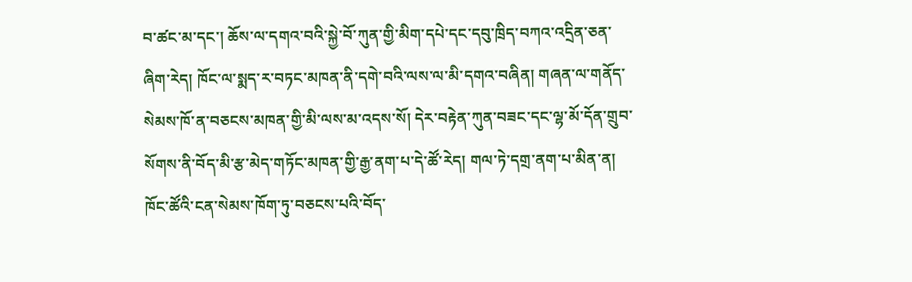བ་ཚང་མ་དང་། ཆོས་ལ་དགའ་བའི་སྐྱེ་བོ་ཀུན་གྱི་མིག་དཔེ་དང་དབུ་ཁྲིད་བཀའ་འདྲིན་ཅན་ཞིག་རེད། ཁོང་ལ་སྨད་ར་བཏང་མཁན་ནི་དགེ་བའི་ལས་ལ་མི་དགའ་བཞིན། གཞན་ལ་གནོད་སེམས་ཁོ་ན་བཅངས་མཁན་གྱི་མི་ལས་མ་འདས་སོ། དེར་བརྟེན་ཀུན་བཟང་དང་ལྷ་མོ་དོན་གྲུབ་སོགས་ནི་བོད་མི་རྩ་མེད་གཏོང་མཁན་གྱི་རྒྱ་ནག་པ་དེ་ཚོ་རེད། གལ་ཏེ་དགྲ་ནག་པ་མིན་ན། ཁོང་ཚོའི་ངན་སེམས་ཁོག་ཏུ་བཅངས་པའི་བོད་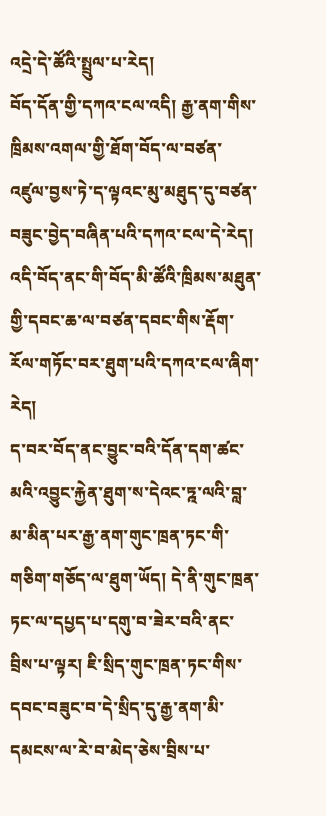འདྲེ་དེ་ཚོའི་སྤྲུལ་པ་རེད།
བོད་དོན་གྱི་དཀའ་ངལ་འདི། རྒྱ་ནག་གིས་ཁྲིམས་འགལ་གྱི་ཐོག་བོད་ལ་བཙན་འཛུལ་བྱས་ཏེ་ད་ལྟའང་མུ་མཐུད་དུ་བཙན་བཟུང་བྱེད་བཞིན་པའི་དཀའ་ངལ་དེ་རེད། འདི་བོད་ནང་གི་བོད་མི་ཚོའི་ཁྲིམས་མཐུན་གྱི་དབང་ཆ་ལ་བཙན་དབང་གིས་རྡོག་རོལ་གཏོང་བར་ཐུག་པའི་དཀའ་ངལ་ཞིག་རེད།
ད་བར་བོད་ནང་བྱུང་བའི་དོན་དག་ཚང་མའི་འབྱུང་རྐྱེན་ཐུག་ས་དེའང་ཏྰ་ལའི་བླ་མ་མིན་པར་རྒྱ་ནག་གུང་ཁྲན་ཏང་གི་གཅིག་གཅོད་ལ་ཐུག་ཡོད། དེ་ནི་གུང་ཁྲན་ཏང་ལ་དཔྱད་པ་དགུ་བ་ཟེར་བའི་ནང་བྲིས་པ་ལྟར། ཇི་སྲིད་གུང་ཁྲན་ཏང་གིས་དབང་བཟུང་བ་དེ་སྲིད་དུ་རྒྱ་ནག་མི་དམངས་ལ་རེ་བ་མེད་ཅེས་བྲིས་པ་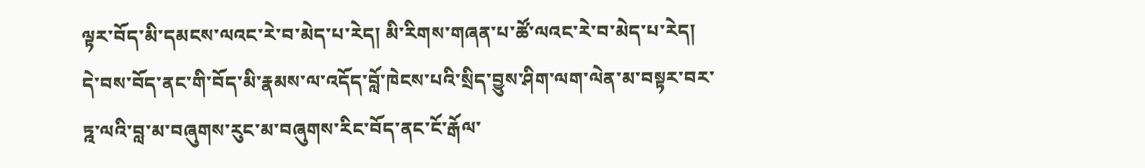ལྟར་བོད་མི་དམངས་ལའང་རེ་བ་མེད་པ་རེད། མི་རིགས་གཞན་པ་ཚོ་ལའང་རེ་བ་མེད་པ་རེད།
དེ་བས་བོད་ནང་གི་བོད་མི་རྣམས་ལ་འདོད་བློ་ཁེངས་པའི་སྲིད་བྱུས་ཤིག་ལག་ལེན་མ་བསྟར་བར་ཏྰ་ལའི་བླ་མ་བཞུགས་རུང་མ་བཞུགས་རིང་བོད་ནང་ངོ་རྒོལ་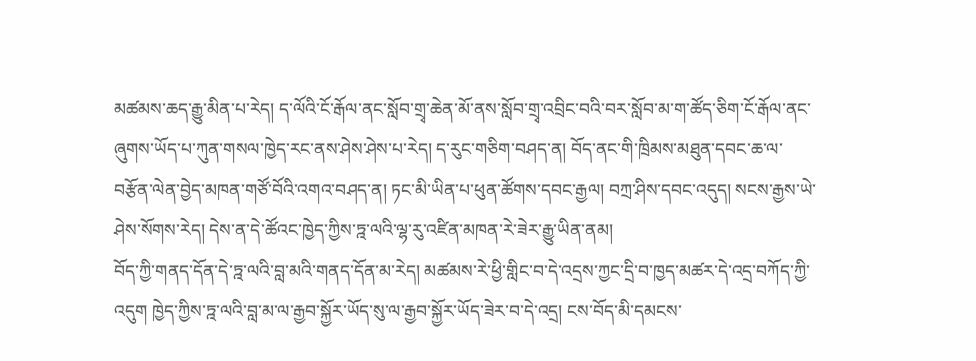མཚམས་ཆད་རྒྱུ་མིན་པ་རེད། ད་ལོའི་ངོ་རྒོལ་ནང་སློབ་གྲྭ་ཆེན་མོ་ནས་སློབ་གྲྭ་འབྲིང་བའི་བར་སློབ་མ་ག་ཚོད་ཅིག་ངོ་རྒོལ་ནང་ཞུགས་ཡོད་པ་ཀུན་གསལ་ཁྱེད་རང་ནས་ཤེས་ཤེས་པ་རེད། ད་རུང་གཅིག་བཤད་ན། བོད་ནང་གི་ཁྲིམས་མཐུན་དབང་ཆ་ལ་བརྩོན་ལེན་བྱེད་མཁན་གཙོ་བོའི་འགའ་བཤད་ན། ཏང་མི་ཡིན་པ་ཕུན་ཚོགས་དབང་རྒྱལ། བཀྲ་ཤིས་དབང་འདུད། སངས་རྒྱས་ཡེ་ཤེས་སོགས་རེད། དེས་ན་དེ་ཚོའང་ཁྱེད་ཀྱིས་ཏྰ་ལའི་ལྷ་རུ་འཛིན་མཁན་རེ་ཟེར་རྒྱུ་ཡིན་ནམ།
བོད་ཀྱི་གནད་དོན་དེ་ཏྰ་ལའི་བླ་མའི་གནད་དོན་མ་རེད། མཚམས་རེ་ཕྱི་གླིང་བ་དེ་འདྲས་ཀྱང་དྲི་བ་ཁྱད་མཚར་དེ་འདྲ་བཀོད་ཀྱི་འདུག ཁྱེད་ཀྱིས་ཏྰ་ལའི་བླ་མ་ལ་རྒྱབ་སྐྱོར་ཡོད་སུ་ལ་རྒྱབ་སྐྱོར་ཡོད་ཟེར་བ་དེ་འདྲ། ངས་བོད་མི་དམངས་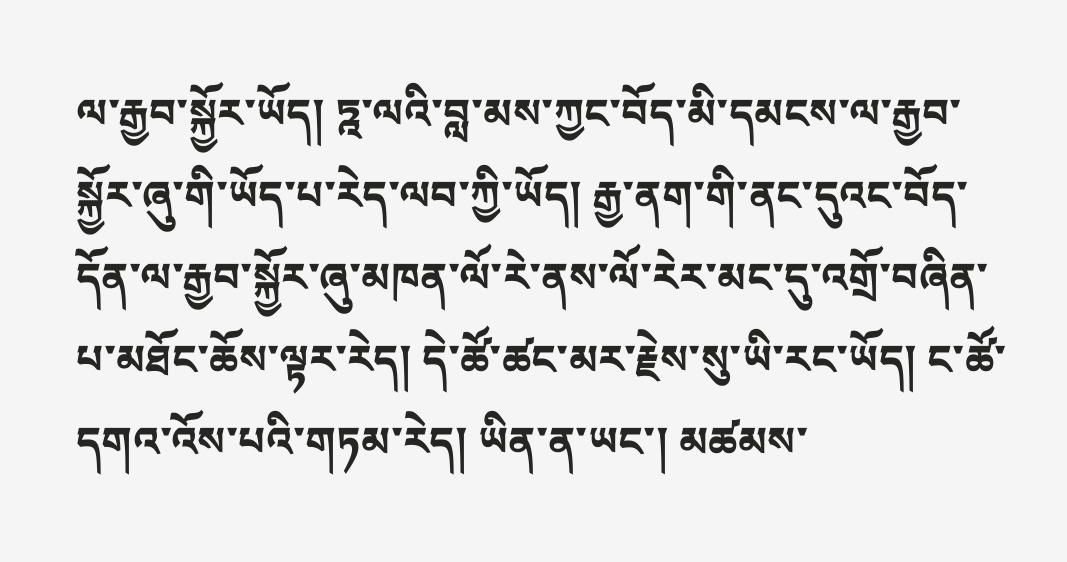ལ་རྒྱབ་སྐྱོར་ཡོད། ཏྰ་ལའི་བླ་མས་ཀྱང་བོད་མི་དམངས་ལ་རྒྱབ་སྐྱོར་ཞུ་གི་ཡོད་པ་རེད་ལབ་ཀྱི་ཡོད། རྒྱ་ནག་གི་ནང་དུའང་བོད་དོན་ལ་རྒྱབ་སྐྱོར་ཞུ་མཁན་ལོ་རེ་ནས་ལོ་རེར་མང་དུ་འགྲོ་བཞིན་པ་མཐོང་ཆོས་ལྟར་རེད། དེ་ཚོ་ཚང་མར་རྗེས་སུ་ཡི་རང་ཡོད། ང་ཚོ་དགའ་འོས་པའི་གཏམ་རེད། ཡིན་ན་ཡང་། མཚམས་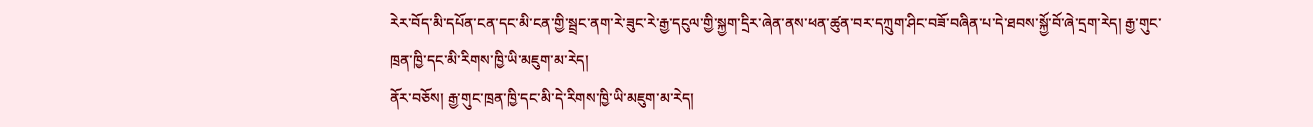རེར་བོད་མི་དཔོན་ངན་དང་མི་ངན་གྱི་སྦྲང་ནག་རེ་ཟུང་རེ་རྒྱ་དངུལ་གྱི་སྐྱག་དྲིར་ཞེན་ནས་ཕན་ཚུན་བར་དཀྲུག་ཤིང་བཟོ་བཞིན་པ་དེ་ཐབས་སྐྱོ་བོ་ཞེ་དྲག་རེད། རྒྱ་གུང་ཁྲན་ཁྱི་དང་མི་རིགས་ཁྱི་ཡི་མཇུག་མ་རེད།
ནོར་བཅོས། རྒྱ་གུང་ཁྲན་ཁྱི་དང་མི་དེ་རིགས་ཁྱི་ཡི་མཇུག་མ་རེད།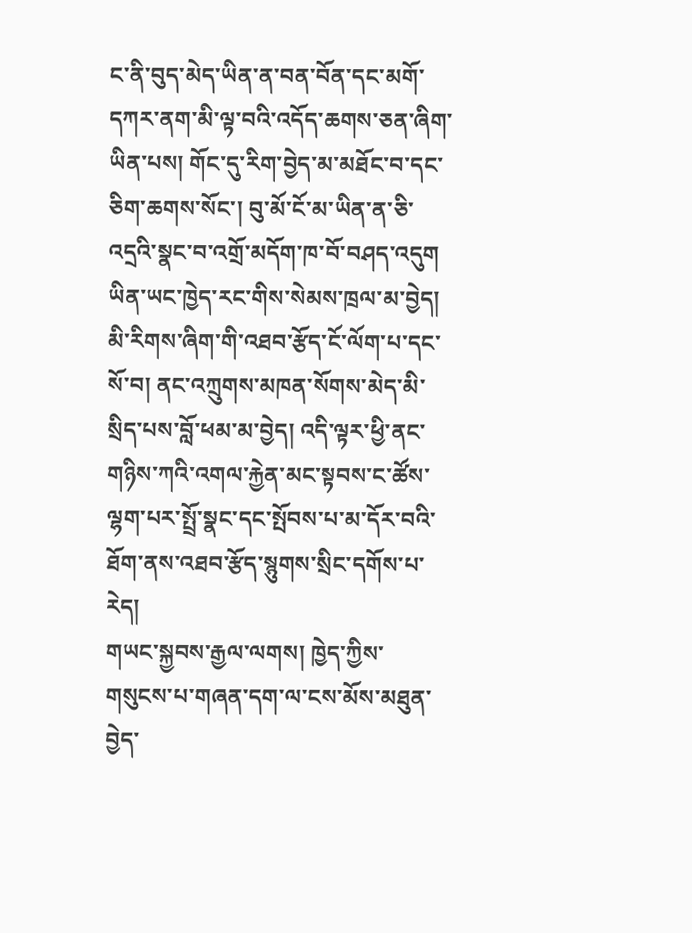ང་ནི་བུད་མེད་ཡིན་ན་བན་བོན་དང་མགོ་དཀར་ནག་མི་ལྟ་བའི་འདོད་ཆགས་ཅན་ཞིག་ཡིན་པས། གོང་དུ་རིག་བྱེད་མ་མཐོང་བ་དང་ཅིག་ཆགས་སོང་། བུ་མོ་ངོ་མ་ཡིན་ན་ཅི་འདྲའི་སྣང་བ་འགྲོ་མདོག་ཁ་བོ་བཤད་འདུག ཡིན་ཡང་ཁྱེད་རང་གིས་སེམས་ཁྲལ་མ་བྱེད། མི་རིགས་ཞིག་གི་འཐབ་རྩོད་ངོ་ལོག་པ་དང་སོ་བ། ནང་འཀྲུགས་མཁན་སོགས་མེད་མི་སྲིད་པས་བློ་ཕམ་མ་བྱེད། འདི་ལྟར་ཕྱི་ནང་གཉིས་ཀའི་འགལ་རྐྱེན་མང་སྟབས་ང་ཚོས་ལྷག་པར་སྤྲོ་སྣང་དང་སྤོབས་པ་མ་དོར་བའི་ཐོག་ནས་འཐབ་རྩོད་སྙུགས་སྲིང་དགོས་པ་རེད།
གཡང་སྐྱབས་རྒྱལ་ལགས། ཁྱེད་ཀྱིས་གསུངས་པ་གཞན་དག་ལ་ངས་མོས་མཐུན་བྱེད་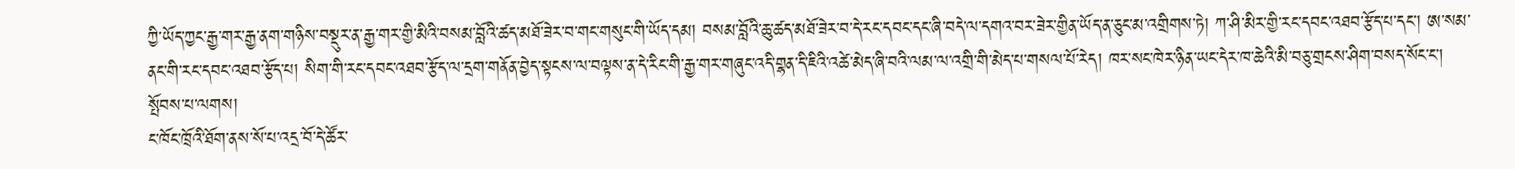ཀྱི་ཡོད་ཀྱང་རྒྱ་གར་རྒྱ་ནག་གཉིས་བསྡུར་ན་རྒྱ་གར་གྱི་མིའི་བསམ་བློའི་ཚད་མཐོ་ཟེར་བ་གང་གསུང་གི་ཡོད་དམ། བསམ་བློའི་ཆུ་ཚད་མཐོ་ཟེར་བ་དེ་རང་དབང་དང་ཞི་བདེ་ལ་དགའ་བར་ཟེར་གྱིན་ཡོད་ན་ཅུང་མ་འགྲིགས་ཏེ། ཀ་ཤི་མིར་གྱི་རང་དབང་འཐབ་རྩོད་པ་དང་། ཨ་སམ་ནང་གི་རང་དབང་འཐབ་རྩོད་པ། སིག་གི་རང་དབང་འཐབ་རྩོད་ལ་དྲག་གནོན་བྱེད་སྟངས་ལ་བལྟས་ན་དེ་རིང་གི་རྒྱ་གར་གཞུང་འདི་གྷན་དི་ཇིའི་འཚེ་མེད་ཞི་བའི་ལམ་ལ་འགྲི་གི་མེད་པ་གསལ་པོ་རེད། ཁར་སང་ཁེར་ཉིན་ཡང་དེར་ཁ་ཆེའི་མི་བཅུ་གྲངས་ཤིག་བསད་སོང་ང་།
སྤོབས་པ་ལགས།
ང་ཁོང་ཁྲོའི་ཐོག་ནས་སོ་པ་འདྲ་བོ་དེ་ཚོར་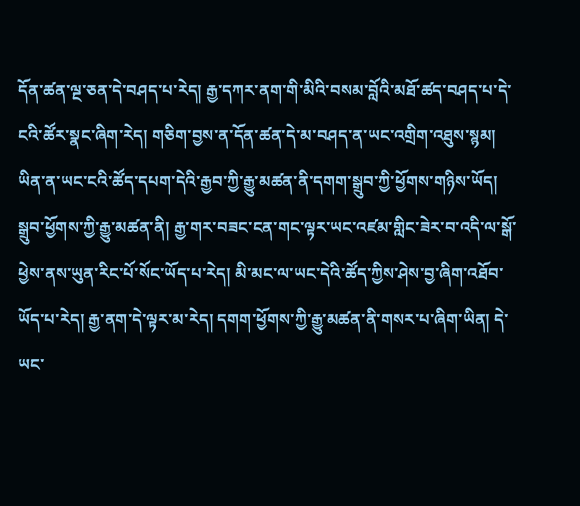དོན་ཚན་ལྔ་ཅན་དེ་བཤད་པ་རེད། རྒྱ་དཀར་ནག་གི་མིའི་བསམ་བློའི་མཐོ་ཚད་བཤད་པ་དེ་ངའི་ཚོར་སྣང་ཞིག་རེད། གཅིག་བྱས་ན་དོན་ཚན་དེ་མ་བཤད་ན་ཡང་འགྲིག་འཐུས་སྙམ། ཡིན་ན་ཡང་ངའི་ཚོད་དཔག་དེའི་རྒྱབ་ཀྱི་རྒྱུ་མཚན་ནི་དགག་སྒྲུབ་ཀྱི་ཕྱོགས་གཉིས་ཡོད། སྒྲུབ་ཕྱོགས་ཀྱི་རྒྱུ་མཚན་ནི། རྒྱ་གར་བཟང་ངན་གང་ལྟར་ཡང་འཛམ་གླིང་ཟེར་བ་འདི་ལ་སྒོ་ཕྱེས་ནས་ཡུན་རིང་པོ་སོང་ཡོད་པ་རེད། མི་མང་ལ་ཡང་དེའི་ཚོད་ཀྱིས་ཤེས་བྱ་ཞིག་འཐོབ་ཡོད་པ་རེད། རྒྱ་ནག་དེ་ལྟར་མ་རེད། དགག་ཕྱོགས་ཀྱི་རྒྱུ་མཚན་ནི་གསར་པ་ཞིག་ཡིན། དེ་ཡང་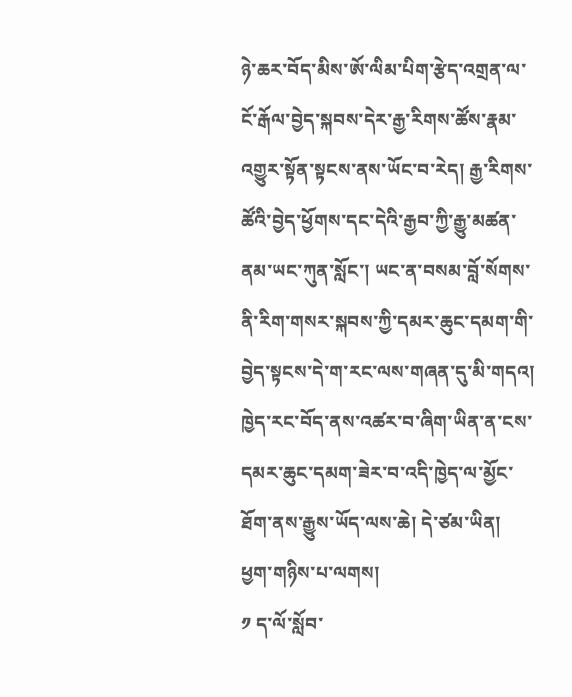ཉེ་ཆར་བོད་མིས་ཨོ་ལིམ་པིག་རྩེད་འགྲན་ལ་ངོ་རྒོལ་བྱེད་སྐབས་དེར་རྒྱ་རིགས་ཚོས་རྣམ་འགྱུར་སྟོན་སྟངས་ནས་ཡོང་བ་རེད། རྒྱ་རིགས་ཚོའི་བྱེད་ཕྱོགས་དང་དེའི་རྒྱབ་ཀྱི་རྒྱུ་མཚན་ནམ་ཡང་ཀུན་སློང་། ཡང་ན་བསམ་བློ་སོགས་ནི་རིག་གསར་སྐབས་ཀྱི་དམར་ཆུང་དམག་གི་བྱེད་སྟངས་དེ་ག་རང་ལས་གཞན་དུ་མི་གདའ། ཁྱེད་རང་བོད་ནས་འཚར་བ་ཞིག་ཡིན་ན་ངས་དམར་ཆུང་དམག་ཟེར་བ་འདི་ཁྱེད་ལ་མྱོང་ཐོག་ནས་རྒྱུས་ཡོད་ལས་ཆེ། དེ་ཙམ་ཡིན།
ཕྱག་གཉིས་པ་ལགས།
༡ ད་ལོ་སློབ་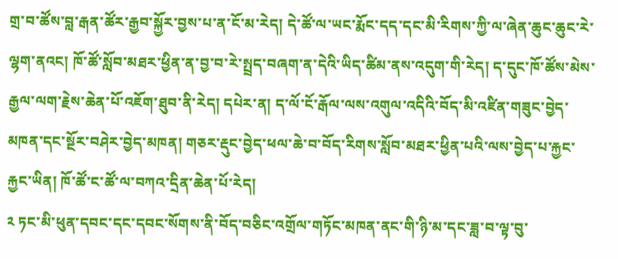གྲ་བ་ཚོས་བླ་རྒན་ཚོར་རྒྱབ་སྐྱོར་བྱས་པ་ན་ངོ་མ་རེད། དེ་ཚོ་ལ་ཡང་རྨོང་དད་དང་མི་རིགས་ཀྱི་ལ་ཞེན་ཆུང་ཆུང་རེ་ལྷག་ནའང། ཁོ་ཚོ་སློབ་མཐར་ཕྱིན་ན་བྱ་བ་རེ་སྤྲད་བཞག་ན་དེའི་ཡིད་ཚིམ་ནས་འདུག་གི་རེད། ད་དུང་ཁོ་ཚོས་མེས་རྒྱལ་ལག་རྗེས་ཆེན་པོ་འཇོག་ཐུབ་ནི་རེད། དཔེར་ན། ད་ལོ་ངོ་རྒོལ་ལས་འགུལ་འདིའི་བོད་མི་འཛིན་གཟུང་བྱེད་མཁན་དང་སྔོར་བཤེར་བྱེད་མཁན། གཅར་རྡུང་བྱེད་ཕལ་ཆེ་བ་བོད་རིགས་སློབ་མཐར་ཕྱིན་པའི་ལས་བྱེད་པ་རྐྱང་རྐྱང་ཡིན། ཁོ་ཚོ་ང་ཚོ་ལ་བཀའ་དྲིན་ཆེན་པོ་རེད།
༢ ཏང་མི་ཕུན་དབང་དང་དབང་སོགས་ནི་བོད་བཅིང་འགྲོལ་གཏོང་མཁན་ནང་གི་ཉི་མ་དང་ཟླ་བ་ལྟ་བུ་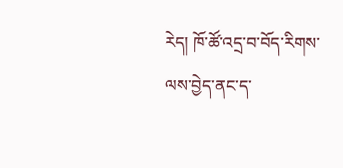རེད། ཁོ་ཚོ་འདྲ་བ་བོད་རིགས་ལས་བྱེད་ནང་ད་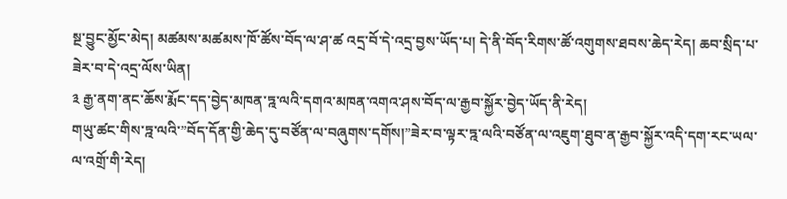སྔ་བྱུང་མྱོང་མེད། མཚམས་མཚམས་ཁོ་ཚོས་བོད་ལ་ཤ་ཚ འདྲ་བོ་དེ་འདྲ་བྱས་ཡོད་པ། དེ་ནི་བོད་རིགས་ཚོ་འགུགས་ཐབས་ཆེད་རེད། ཆབ་སྲིད་པ་ཟེར་བ་དེ་འདྲ་ལོས་ཡིན།
༣ རྒྱ་ནག་ནང་ཆོས་རྨོང་དད་བྱེད་མཁན་ཏྰ་ལའི་དགའ་མཁན་འགའ་ཤས་བོད་ལ་རྒྱབ་སྐྱོར་བྱེད་ཡོད་ནི་རེད།
གཡུ་ཚང་གིས་ཏྰ་ལའི་”བོད་དོན་གྱི་ཆེད་དུ་བཙོན་ལ་བཞུགས་དགོས།”ཟེར་བ་ལྟར་ཏྰ་ལའི་བཙོན་ལ་འཇུག་ཐུབ་ན་རྒྱབ་སྐྱོར་འདི་དག་རང་ཡལ་ལ་འགྲོ་གི་རེད།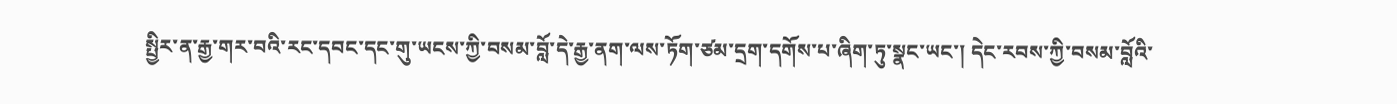སྤྱིར་ན་རྒྱ་གར་བའི་རང་དབང་དང་གུ་ཡངས་ཀྱི་བསམ་བློ་དེ་རྒྱ་ནག་ལས་ཏོག་ཙམ་དྲག་དགོས་པ་ཞིག་ཏུ་སྣང་ཡང་། དེང་རབས་ཀྱི་བསམ་བློའི་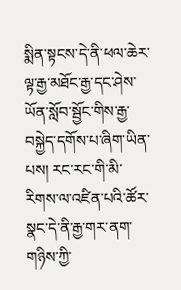སྨིན་སྟངས་དེ་ནི་ཕལ་ཆེར་ལྟ་རྒྱ་མཐོང་རྒྱ་དང་ཤེས་ཡོན་སློབ་སྦྱོང་གིས་རྒྱ་བསྐྱེད་དགོས་པ་ཞིག་ཡིན་པས། རང་རང་གི་མི་རིགས་ལ་འཛིན་པའི་ཚོར་སྣང་དེ་ནི་རྒྱ་གར་ནག་གཉིས་ཀྱི་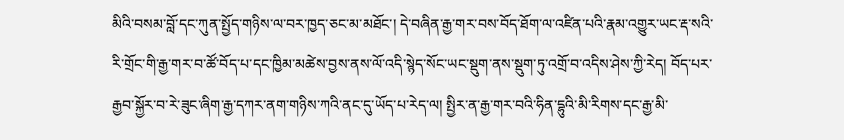མིའི་བསམ་བློ་དང་ཀུན་སྤྱོད་གཉིས་ལ་བར་ཁྱད་ཅང་མ་མཐོང་། དེ་བཞིན་རྒྱ་གར་བས་བོད་ཐོག་ལ་འཛིན་པའི་རྣམ་འགྱུར་ཡང་རྡ་སའི་རི་གྲོང་གི་རྒྱ་གར་བ་ཚོ་བོད་པ་དང་ཁྱིམ་མཚེས་བྱས་ནས་ལོ་འདི་སྙེད་སོང་ཡང་སྡུག་ནས་སྡུག་ཏུ་འགྲོ་བ་འདིས་ཤེས་ཀྱི་རེད། བོད་པར་རྒྱབ་སྐྱོར་བ་རེ་ཟུང་ཞིག་རྒྱ་དཀར་ནག་གཉིས་ཀའི་ནང་དུ་ཡོད་པ་རེད་ལ། སྤྱིར་ན་རྒྱ་གར་བའི་ཧིན་དྷུའི་མི་རིགས་དང་རྒྱ་མི་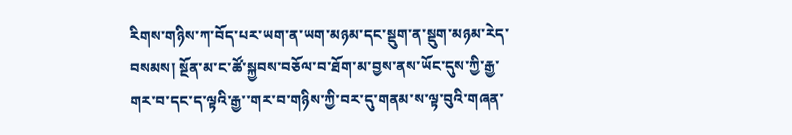རིགས་གཉིས་ཀ་བོད་པར་ཡག་ན་ཡག་མཉམ་དང་སྡུག་ན་སྡུག་མཉམ་རེད་བསམས། སྔོན་མ་ང་ཚོ་སྐྱབས་བཅོལ་བ་ཐོག་མ་བྱས་ནས་ཡོང་དུས་ཀྱི་རྒྱ་གར་བ་དང་ད་ལྟའི་རྒྱ་་གར་བ་གཉིས་ཀྱི་བར་དུ་གནམ་ས་ལྟ་བུའི་གཞན་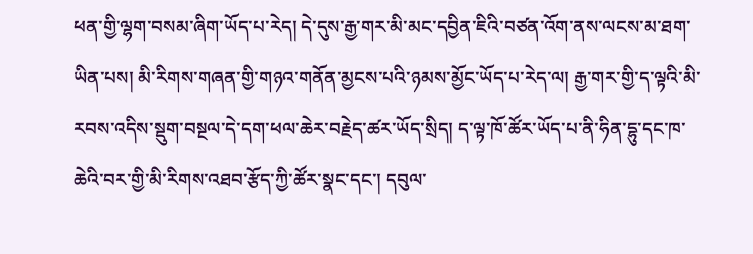ཕན་གྱི་ལྷག་བསམ་ཞིག་ཡོད་པ་རེད། དེ་དུས་རྒྱ་གར་མི་མང་དབྱིན་ཇིའི་བཙན་འོག་ནས་ལངས་མ་ཐག་ཡིན་པས། མི་རིགས་གཞན་གྱི་གཉའ་གནོན་མྱངས་པའི་ཉམས་མྱོང་ཡོད་པ་རེད་ལ། རྒྱ་གར་གྱི་ད་ལྟའི་མི་རབས་འདིས་སྡུག་བསྔལ་དེ་དག་ཕལ་ཆེར་བརྗེད་ཚར་ཡོད་སྲིད། ད་ལྟ་ཁོ་ཚོར་ཡོད་པ་ནི་ཧིན་དྷུ་དང་ཁ་ཆེའི་བར་གྱི་མི་རིགས་འཐབ་རྩོད་ཀྱི་ཚོར་སྣང་དང་། དབུལ་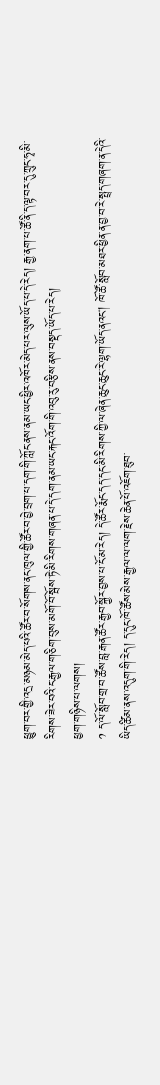ཕྱུག་བར་གྱི་འདྲ་མཉམ་མེད་པའི་ཚོར་བ་སོགས་ནང་ཁུལ་གྱི་ཚོར་བ་བྱེ་བྲག་པ་དག་གི་ཀློང་ནས་ནམ་ཡང་ཕྱིར་འཁོར་མེད་པར་ལུས་ཡོད་པ་དེ་རེད། རྒྱ་ནག་པ་ཚོ་ནི་ད་ལྟ་བར་དུ་ཀྲུང་ཧྭ་མི་རིགས་ཟེར་བའི་ང་རྒྱལ་གཅིག་བུས་མགོ་བོ་སྦོས་ཏེ་མི་རིགས་གཞན་པ་དེ་དག་ནམ་ཡང་རྐང་འོག་གི་འབུ་རུ་བརྩིས་ནས་བསྡད་ཡོད་པ་རེད།
ཕྱག་གཉིས་པ་ལགས།
༡ ད་ལོ་སློབ་གྲ་བ་ཚོས་བླ་རྒན་ཚོར་རྒྱབ་སྐྱོར་བྱས་པ་ངོ་མ་རེད། དེ་ཚོར་རྨོང་དད་དང་མི་རིགས་ཀྱི་ལ་ཞེན་ཆུང་ཆུང་རེ་ལྷག་ཡོད་ནའང། ཁོ་ཚོ་སློབ་མཐར་ཕྱིན་ན་བྱ་བ་རེ་སྤྲད་གཞག་ན་དེའི་ཡིད་ཚིམ་ནས་འདུག་གི་རེད། ད་དུང་ཁོ་ཚོས་མེས་རྒྱལ་ལ་ལག་རྗེས་ཆེན་པོ་འཇོག་ཐུབ་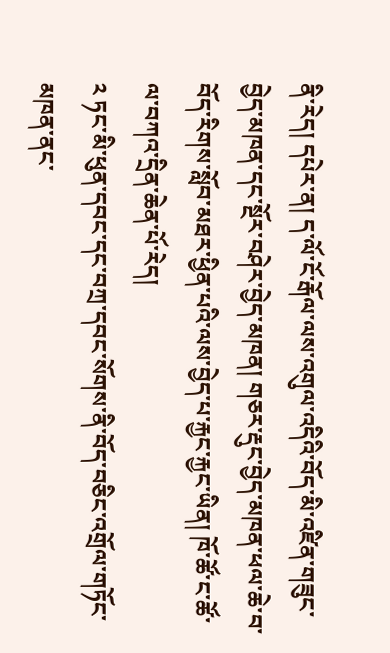ནི་རེད། དཔེར་ན། ད་ལོ་ངོ་རྒོལ་ལས་འགུལ་འདིའི་བོད་མི་འཛིན་གཟུང་བྱེད་མཁན་དང་སྔོར་བཤེར་བྱེད་མཁན། གཅར་རྡུང་བྱེད་མཁན་ཕལ་ཆེ་བ་བོད་རིགས་སློབ་མཐར་ཕྱིན་པའི་ལས་བྱེད་པ་རྐྱང་རྐྱང་ཡིན། ཁོ་ཚོ་ང་ཚོ་ལ་བཀའ་དྲིན་ཆེན་པོ་རེད།
༢ ཏང་མི་ཕུན་དབང་དང་བཀྲ་དབང་སོགས་ནི་བོད་བཅིང་འགྲོལ་གཏོང་མཁན་ནང་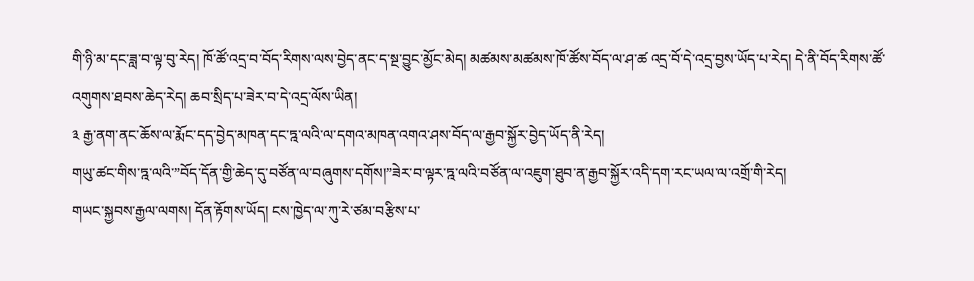གི་ཉི་མ་དང་ཟླ་བ་ལྟ་བུ་རེད། ཁོ་ཚོ་འདྲ་བ་བོད་རིགས་ལས་བྱེད་ནང་ད་སྔ་བྱུང་མྱོང་མེད། མཚམས་མཚམས་ཁོ་ཚོས་བོད་ལ་ཤ་ཚ འདྲ་བོ་དེ་འདྲ་བྱས་ཡོད་པ་རེད། དེ་ནི་བོད་རིགས་ཚོ་འགུགས་ཐབས་ཆེད་རེད། ཆབ་སྲིད་པ་ཟེར་བ་དེ་འདྲ་ལོས་ཡིན།
༣ རྒྱ་ནག་ནང་ཆོས་ལ་རྨོང་དད་བྱེད་མཁན་དང་ཏྰ་ལའི་ལ་དགའ་མཁན་འགའ་ཤས་བོད་ལ་རྒྱབ་སྐྱོར་བྱེད་ཡོད་ནི་རེད།
གཡུ་ཚང་གིས་ཏྰ་ལའི་”བོད་དོན་གྱི་ཆེད་དུ་བཙོན་ལ་བཞུགས་དགོས།”ཟེར་བ་ལྟར་ཏྰ་ལའི་བཙོན་ལ་འཇུག་ཐུབ་ན་རྒྱབ་སྐྱོར་འདི་དག་རང་ཡལ་ལ་འགྲོ་གི་རེད།
གཡང་སྐྱབས་རྒྱལ་ལགས། དོན་རྟོགས་ཡོད། ངས་ཁྱེད་ལ་ཀུ་རེ་ཙམ་བརྩིས་པ་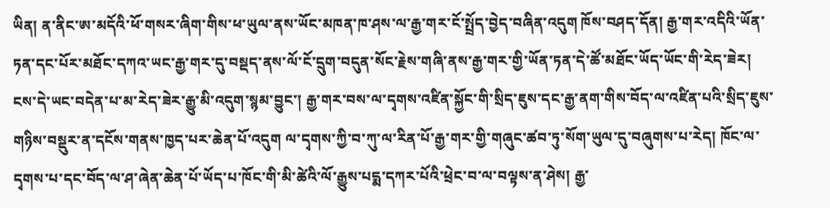ཡིན། ན་ནིང་ཨ་མདོའི་ཕོ་གསར་ཞིག་གིས་ཕ་ཡུལ་ནས་ཡོང་མཁན་ཁ་ཤས་ལ་རྒྱ་གར་ངོ་སྤྲོད་བྱེད་བཞིན་འདུག ཁོས་བཤད་དོན། རྒྱ་གར་འདིའི་ཡོན་ཏན་དང་པོར་མཐོང་དཀའ་ཡང་རྒྱ་གར་དུ་བསྡད་ནས་ལོ་ངོ་དྲུག་བདུན་སོང་རྗེས་གཞི་ནས་རྒྱ་གར་གྱི་ཡོན་ཏན་དེ་ཚོ་མཐོང་ཡོད་ཡོང་གི་རེད་ཟེར། ངས་དེ་ཡང་བདེན་པ་མ་རེད་ཟེར་རྒྱུ་མི་འདུག་སྙམ་བྱུང་། རྒྱ་གར་བས་ལ་དྭགས་འཛིན་སྐྱོང་གི་སྲིད་ཇུས་དང་རྒྱ་ནག་གིས་བོད་ལ་འཛིན་པའི་སྲིད་ཇུས་གཉིས་བསྡུར་ན་དངོས་གནས་ཁྱད་པར་ཆེན་པོ་འདུག ལ་དྭགས་ཀྱི་བ་ཀུ་ལ་རིན་པོ་རྒྱ་གར་གྱི་གཞུང་ཚབ་ཏུ་སོག་ཡུལ་དུ་བཞུགས་པ་རེད། ཁོང་ལ་དྭགས་པ་དང་བོད་ལ་ཤ་ཞེན་ཆེན་པོ་ཡོད་པ་ཁོང་གི་མི་ཚེའི་ལོ་རྒྱུས་པདྨ་དཀར་པོའི་ཕྲེང་བ་ལ་བལྟས་ན་ཤེས། རྒྱ་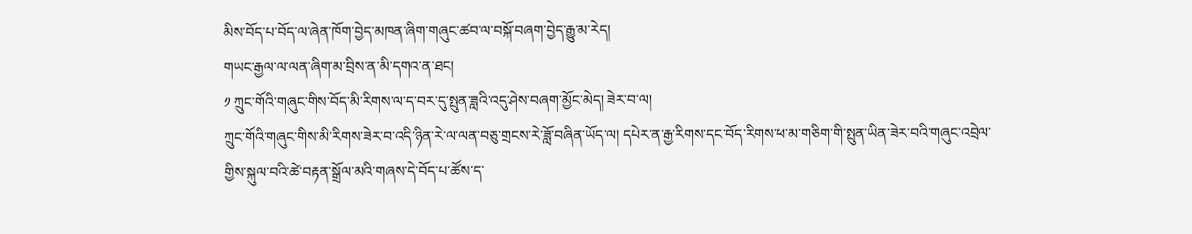མིས་བོད་པ་བོད་ལ་ཞེན་ཁོག་བྱེད་མཁན་ཞིག་གཞུང་ཚབ་ལ་བསྐོ་བཞག་བྱེད་རྒྱུ་མ་རེད།
གཡང་རྒྱལ་ལ་ལན་ཞིག་མ་བྲིས་ན་མི་དགའ་ན་ཐང།
༡ ཀྲུང་གོའི་གཞུང་གིས་བོད་མི་རིགས་ལ་ད་བར་དུ་སྤུན་ཟླའི་འདུ་ཤེས་བཞག་མྱོང་མེད། ཟེར་བ་ལ།
ཀྲུང་གོའི་གཞུང་གིས་མི་རིགས་ཟེར་བ་འདི་ཉིན་རེ་ལ་ལན་བཅུ་གྲངས་རེ་ཟློ་བཞིན་ཡོད་ལ། དཔེར་ན་རྒྱ་རིགས་དང་བོད་རིགས་ཕ་མ་གཅིག་གི་སྤུན་ཡིན་ཟེར་བའི་གཞུང་འབྲེལ་གྱིས་སྐུལ་བའི་ཚེ་བརྟན་སྒྲོལ་མའི་གཞས་དེ་བོད་པ་ཚོས་ད་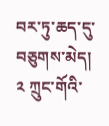བར་ཏུ་ཆད་དུ་བཅུགས་མེད།
༢ ཀྲུང་གོའི་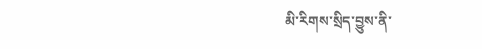མི་རིགས་སྲིད་བྱུས་ནི་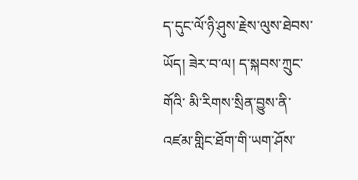ད་དུང་ལོ་ཉི་ཤུས་རྗེས་ལུས་ཐེབས་ཡོད། ཟེར་བ་ལ། ད་སྐབས་ཀྲུང་གོའི་ མི་རིགས་སྲིན་བྱུས་ནི་འཛམ་གླིང་ཐོག་གི་ཡག་ཤོས་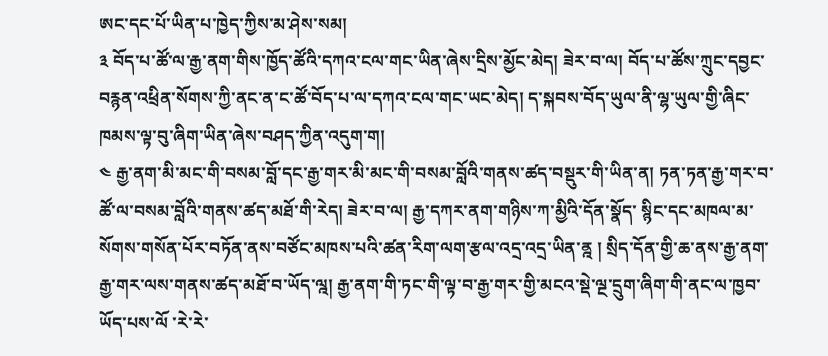ཨང་དང་པོ་ཡིན་པ་ཁྱེད་ཀྱིས་མ་ཤེས་སམ།
༣ བོད་པ་ཚོ་ལ་རྒྱ་ནག་གིས་ཁྱོད་ཚོའི་དཀའ་ངལ་གང་ཡིན་ཞེས་དྲིས་མྱོང་མེད། ཟེར་བ་ལ། བོད་པ་ཚོས་ཀྲུང་དབྱང་བརྙན་འཕྲིན་སོགས་ཀྱི་ནང་ན་ང་ཚོ་བོད་པ་ལ་དཀའ་ངལ་གང་ཡང་མེད། ད་སྐབས་བོད་ཡུལ་ནི་ལྷ་ཡུལ་གྱི་ཞིང་ཁམས་ལྟ་བུ་ཞིག་ཡིན་ཞེས་བཤད་ཀྱིན་འདུག་ག།
༤ རྒྱ་ནག་མི་མང་གི་བསམ་བློ་དང་རྒྱ་གར་མི་མང་གི་བསམ་བློའི་གནས་ཚད་བསྡུར་གི་ཡིན་ན། ཏན་ཏན་རྒྱ་གར་བ་ཚོ་ལ་བསམ་བློའི་གནས་ཚད་མཐོ་གི་རེད། ཟེར་བ་ལ། རྒྱ་དཀར་ནག་གཉིས་ཀ་མྱིའི་དོན་སྣོད་ སྙིང་དང་མཁལ་མ་སོགས་གསོན་པོར་བཏོན་ནས་བཙོང་མཁས་པའི་ཚན་རིག་ལག་རྩལ་འདྲ་འདྲ་ཡིན་ནྰ ། སྲིད་དོན་གྱི་ཆ་ནས་རྒྱ་ནག་རྒྱ་གར་ལས་གནས་ཚད་མཐོ་བ་ཡོད་ལྰ། རྒྱ་ནག་གི་ཏང་གི་ལྟ་བ་རྒྱ་གར་གྱི་མངའ་སྡེ་ལྔ་དྲུག་ཞིག་གི་ནང་ལ་ཁྱབ་ཡོད་པས་ལོ ་རེ་རེ་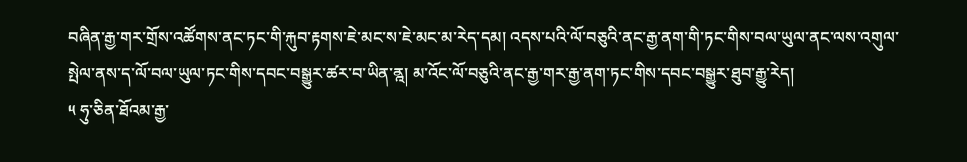བཞིན་རྒྱ་གར་གྲོས་འཚོགས་ནང་ཏང་གི་རྐུབ་རྟགས་ཇེ་མང་ས་ཇེ་མང་མ་རེད་དམ། འདས་པའི་ལོ་བཅུའི་ནང་རྒྱ་ནག་གི་ཏང་གིས་བལ་ཡུལ་ནང་ལས་འགུལ་སྤེལ་ནས་ད་ལོ་བལ་ཡུལ་ཏང་གིས་དབང་བསྒྱུར་ཚར་བ་ཡིན་ནྰ། མ་འོང་ལོ་བཅུའི་ནང་རྒྱ་གར་རྒྱ་ནག་ཏང་གིས་དབང་བསྒྱུར་ཐུབ་རྒྱུ་རེད།
༥ ཧུ་ཅིན་ཐོའམ་རྒྱ་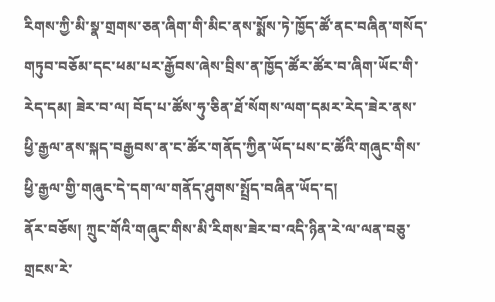རིགས་ཀྱི་མི་སྣ་གྲགས་ཅན་ཞིག་གི་མིང་ནས་སྨོས་ཏེ་ཁྱོད་ཚོ་ནང་བཞིན་གསོད་གཏུབ་བཅོམ་དང་ཕམ་པར་རྒྱོབས་ཞེས་བྲིས་ན་ཁྱོད་ཚོར་ཚོར་བ་ཞིག་ཡོང་གི་རེད་དམ། ཟེར་བ་ལ། བོད་པ་ཚོས་ཧུ་ཅིན་ཐོ་སོགས་ལག་དམར་རེད་ཟེར་ནས་ཕྱི་རྒྱལ་ནས་སྐད་བརྒྱབས་ན་ང་ཚོར་གནོད་ཀྱིན་ཡོད་པས་ང་ཚོའི་གཞུང་གིས་ཕྱི་རྒྱལ་གྱི་གཞུང་དེ་དག་ལ་གནོད་ཤུགས་སྤྲོད་བཞིན་ཡོད་ད།
ནོར་བཅོས། ཀྲུང་གོའི་གཞུང་གིས་མི་རིགས་ཟེར་བ་འདི་ཉིན་རེ་ལ་ལན་བཅུ་གྲངས་རེ་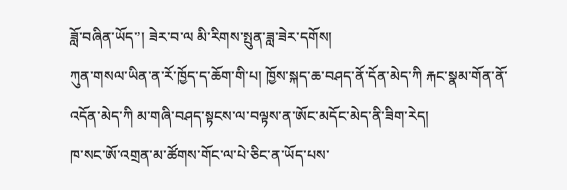ཟློ་བཞིན་ཡོད་’། ཟེར་བ་ལ མི་རིགས་སྤུན་ཟླ་ཟེར་དགོས།
ཀུན་གསལ་ཡིན་ན་རོ་ཁྱོད་ད་ཆོག་གི་པ། ཁྱོས་སྐད་ཆ་བཤད་ནོ་དོན་མེད་ཀི རྐང་སྣམ་གོན་ནོ་འདོན་མེད་ཀི མ་གཞི་བཤད་སྟངས་ལ་བལྟས་ན་ཨོང་མདོང་མེད་ནི་ཟིག་རེད།
ཁ་སང་ཨོ་འགྲན་མ་ཚོགས་གོང་ལ་པེ་ཅིང་ན་ཡོད་པས་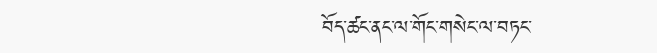བོད་ཚང་ནང་ལ་གོང་གསེང་ལ་བཏང་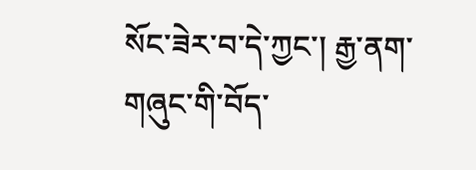སོང་ཟེར་བ་དེ་ཀྱང་། རྒྱ་ནག་གཞུང་གི་བོད་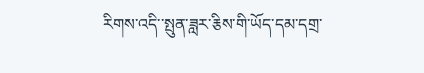རིགས་འདི་་སྤུན་ཟླར་རྕིས་གི་ཡོད་དམ་དགྲ་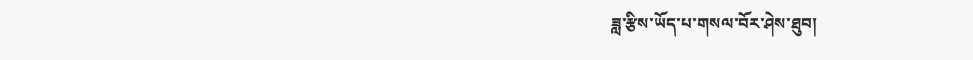ཟླ་རྩིས་ཡོད་པ་གསལ་བོར་ཤེས་ཐུབ།